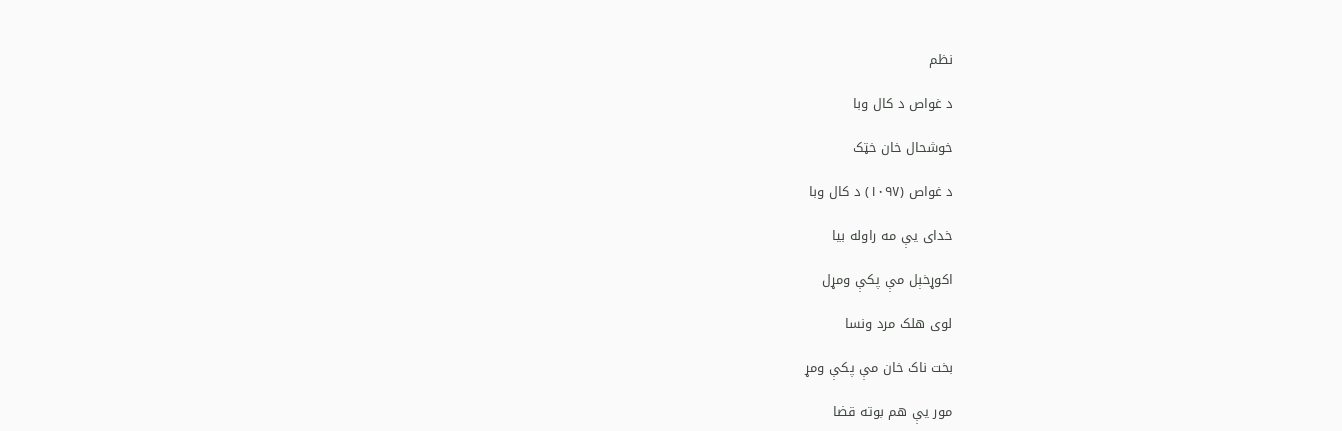نظم

د غواص د کال وبا

خوشحال خان خټک

د غواص (١٠٩٧) د کال وبا

خدای يې مه راوله بيا

اکوړخېل مې پکې ومړل

لوی هلک مرد ونسا

بخت ناک خان مې پکې ومړ

مور يې هم بوته قضا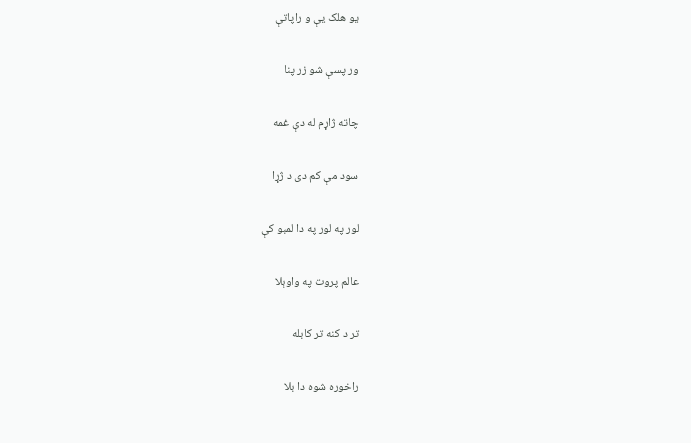يو هلک يې و راپاتې

ور پسې شو زر پنا

چاته ژاړم له دې غمه

سود مې کم دی د ژړا

لور په لور په دا لمبو کې

عالم پروت په واوېلا

تر د کنه تر کابله

راخوره شوه دا بلا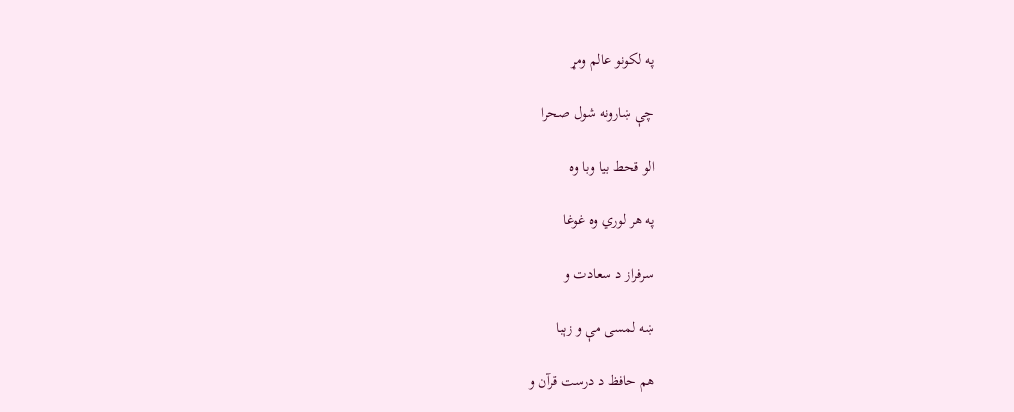په لکونو عالم ومړ

چې ښارونه شول صحرا

الو قحط بيا وبا وه

په هر لوري وه غوغا

سرفراز د سعادت و

ښه لمسی مې و زېبا

هم حافظ د درست قرآن و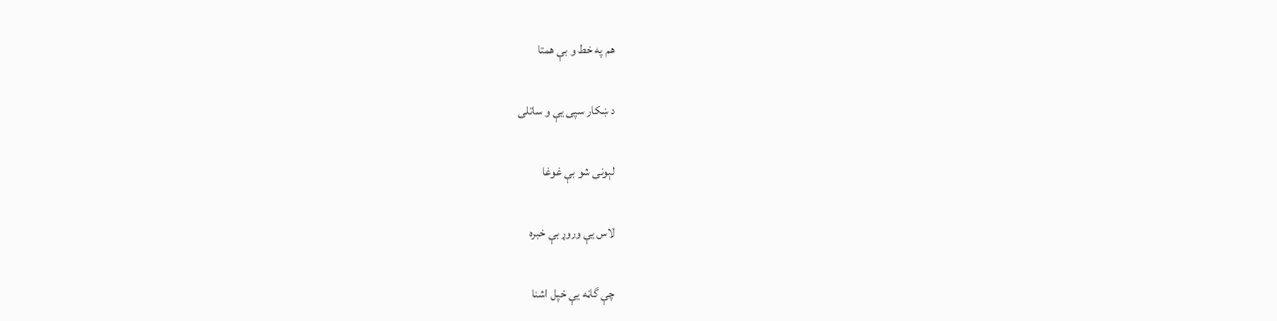هم په خط و بې همتا

د ښکار سپی يې و ساتلی

لېونی شو بې غوغا

لاس يې وروړ بې خبره

چې گاڼه يې خپل اشنا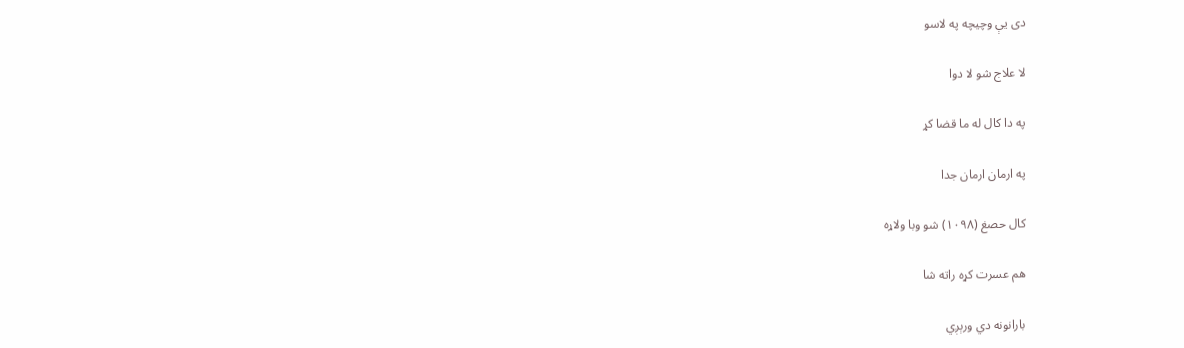دی يې وچيچه په لاسو

لا علاج شو لا دوا

په دا کال له ما قضا کړ

په ارمان ارمان جدا

کال حصغ (١٠٩٨) شو وبا ولاړه

هم عسرت کړه راته شا

بارانونه دي ورېږي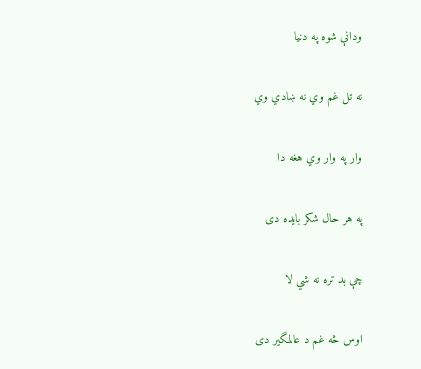ودانې شوه په دنيا

نه تل غم وي نه ښادي وي

وار په وار وي هغه دا

په هر حال شکر بايده دی

چې بد تره نه شي لا

اوس څه غم د عالمگير دی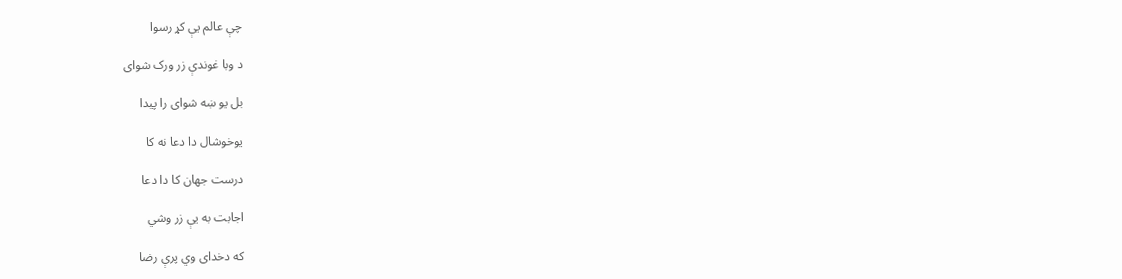چې عالم يې کړ رسوا

د وبا غوندې زر ورک شوای

بل يو ښه شوای را پيدا

يوخوشال دا دعا نه کا

درست جهان کا دا دعا

اجابت به يې زر وشي

که دخدای وي پرې رضا